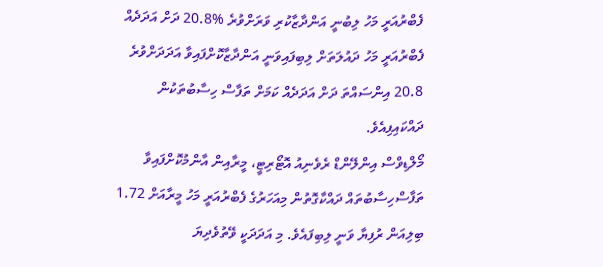ފެބްރުއަރީ މަހު ލިބުނީ އަންދާޒާކުރި ވަރަށްވުރެ %20.8 ދަށް އަދަދެއް
ފެބްރުއަރީ މަހު ދައުލަތަށް ލިބިފައިވަނީ އަންދާޒާކޮށްފައިވާ އަދަދަށްވުރެ 20.8 އިންސައްތަ ދަށް އަދަދެއް ކަމަށް ތަފާސް ހިސާބުތަކުން ދައްކައިފިއެވެ.
މޯލްޑިވްސް އިންލޭންޑް ރެވެނިއު އޮޓޯރިޓީ، މީރާއިން އާންމުކޮށްފައިވާ ތަފާސްހިސާބުތައް ދައްކާގޮތުން މިއަހަރުގެ ފެބްރުއަރީ މަހު މީރާއަށް 1.72 ބިލިއަން ރުފިޔާ ވަނީ ލިބިފައެވެ. މި އަދަދަކީ ވޭތުވެދިޔަ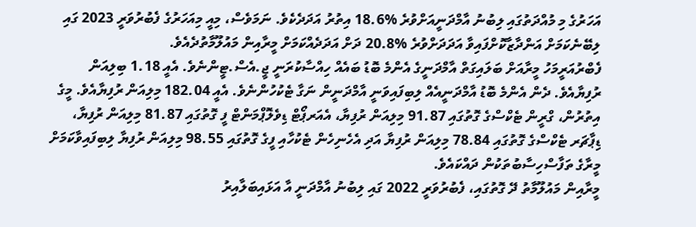އަހަރުގެ މި މުއްދަތުގައި ލިބުނު އާމްދަނީއަށްވުރެ %18.6 އިތުރު އަދަދެކެވެ. ނަމަވެސް، މިއީ މިއަހަރުގެ ފެބުރުވަރީ 2023 ގައި ލިބޭނެކަމަށް އަންދާޒާކޮށްފައިވާ އަދަދަށްވުރެ %20.8 ދަށް އަދަދެއްކަމަށް މީރާއިން މައުލޫމާތުދެއެވެ.
ފެބްރުއަރީމަހު މީރާއަށް ބަލައިގަތް އާމްދަނީގެ އެންމެ ބޮޑު ބައެއް ހިއްސާކުރަނީ ޖީ.އެސް.ޓީންނެވެ. އެއީ 1.18 ބިލިއަން ރުފިޔާއެވެ. ދެން އެންމެ ބޮޑު އާމްދަނީއެއް ލިބިފައިވަނީ އާމްދަނީން ނަގާ ޓެކުހުންނެވެ. އެއީ 182.04 މިލިއަން ރުފިޔާއެވެ. މީގެ އިތުރުން، ގްރީން ޓެކްސްގެ ގޮތުގައި 91.87 މިލިއަން ރުފިޔާ، އެއަރޕޯޓް ޑިވެލޮޕްމަންޓް ފީ ގޮތުގައި 81.87 މިލިއަން ރުފިޔާ، ޑިޕާޗަރ ޓެކްސްގެ ގޮތުގައި 78.84 މިލިއަން ރުފިޔާ އަދި އެހެނިހެން ޓެކުހާއި ފީގެ ގޮތުގައި 98.55 މިލިއަން ރުފިޔާ ލިބިފައިވާކަމަށް މީރާގެ ތަފާސްހިސާބުތަކުން ދައްކައެވެ.
މީރާއިން މައުލޫމާތު ދޭ ގޮތުގައި، ފެބުރުވަރީ 2022 ގައި ލިބުނު އާމްދަނީ އާ އަޅައިބަލާއިރު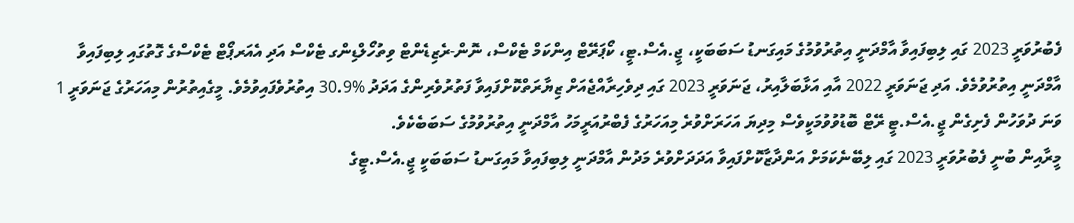ފެބުރުވަރީ 2023 ގައި ލިބިފައިވާ އާމްދަނީ އިތުރުވުމުގެ މައިގަނޑު ސަބަބަކީ، ޖީ.އެސް.ޓީ، ކޯޕަރޭޓް އިންކަމް ޓެކްސް، ނޮން-ރެޒިޑެންޓް ވިތުހޯލްޑިންގ ޓެކްސް އަދި އެއަރޕޯޓް ޓެކްސްގެ ގޮތުގައި ލިބިފައިވާ އާމްދަނީ އިތުރުވުމެވެ. އަދި ޖަނަވަރީ 2022 އާއި އަޅާބަލާއިރު، ޖަނަވަރީ 2023 ގައި ދިވެހިރާއްޖެއަށް ޒިޔާރަތްކޮށްފައިވާ ފަތުރުވެރިންގެ އަދަދު %30.9 އިތުރުވެފައިވުމެވެ. މީގެއިތުރުން މިއަހަރުގެ ޖަނަވަރީ 1 ވަނަ ދުވަހުން ފެށިގެން ޖީ.އެސް.ޓީ ރޭޓް ބޮޑުވުވުމަކީވެސް މިދިޔަ އަހަރަށްވުރެ މިއަހަރުގެ ފެބްރުއަރީމަހު އާމްދަނީ އިތުރުވުމުގެ ސަބަބެކެވެ.
މީރާއިން ބުނީ ފެބުރުވަރީ 2023 ގައި ލިބޭނެކަމަށް އަންދާޒާކޮށްފައިވާ އަދަދަށްވުރެ މަދުން އާމްދަނީ ލިބިފައިވާ މައިގަނޑު ސަބަބަކީ ޖީ.އެސް.ޓީގެ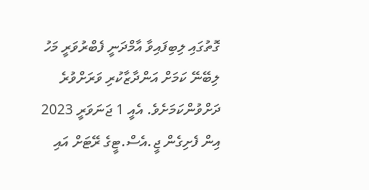ގޮތުގައި ލިބިފައިވާ އާމްދަނީ ފެބްރުވަރީ މަހު ލިބޭނޭ ކަމަށް އަންދާޒާކުރި ވަރަށްވުރެ ދަށްވުންކަމަށެވެ. އެއީ 1 ޖަނަވަރީ 2023 އިން ފެށިގެން ޖީ.އެސް.ޓީގެ ރޭޓަށް އައި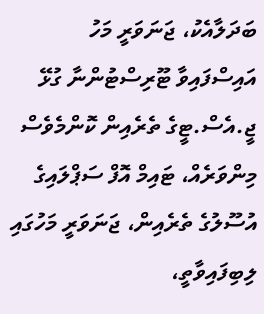ބަދަލާއެކު، ޖަނަވަރީ މަހު އައިސްފައިވާ ޓޫރިސްޓުންނާ ގުޅޭ ޖީ.އެސް.ޓީގެ ތެރެއިން ކޮންމެވެސް މިންވަރެއް، ޓައިމް އޮފް ސަޕްލައިގެ އުސޫލުގެ ތެރެއިން، ޖަނަވަރީ މަހުގައި ލިބިފައިވާތީ،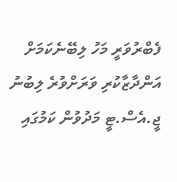ފެބްރުވަރީ މަހު ލިބޭނެކަމަށް އަންދާޒާކުރި ވަރަށްވުރެ ލިބުނު ޖީ.އެސް.ޓީ މަދުވުން ކަމުގައި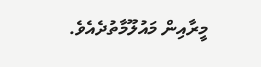މީރާއިން މައުލޫމާތުދެއެވެ.